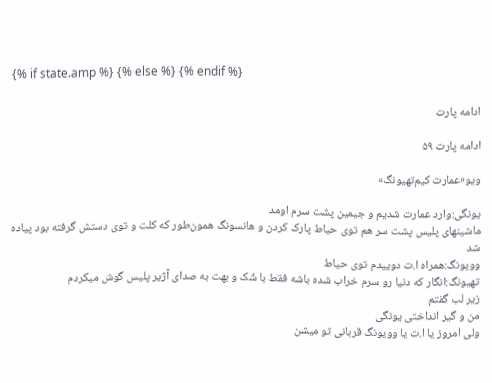{% if state.amp %} {% else %} {% endif %}

ادامه پارت

ادامه پارت ۵۹

ویو«عمارت کیم‌تهیونگ»

یونگی:وارد عمارت شدیم و جیمین پشت سرم اومد
ماشینهای پلیس پشت سر هم توی حیاط پارک کردن و هانسونگ همون‌طور که کلت و توی دستش گرفته بود پیاده شد
وویونگ:همراه ا.ت دوییدم توی حیاط
تهیونگ:انگار که دنیا رو سرم خراب شده باشه فقط با شُک و بهت به صدای آژیر پلیس گوش میکردم
زیر لب گفتم
من و گیر انداختی یونگی
ولی امروز یا ا.ت یا وویونگ قربانی تو میشن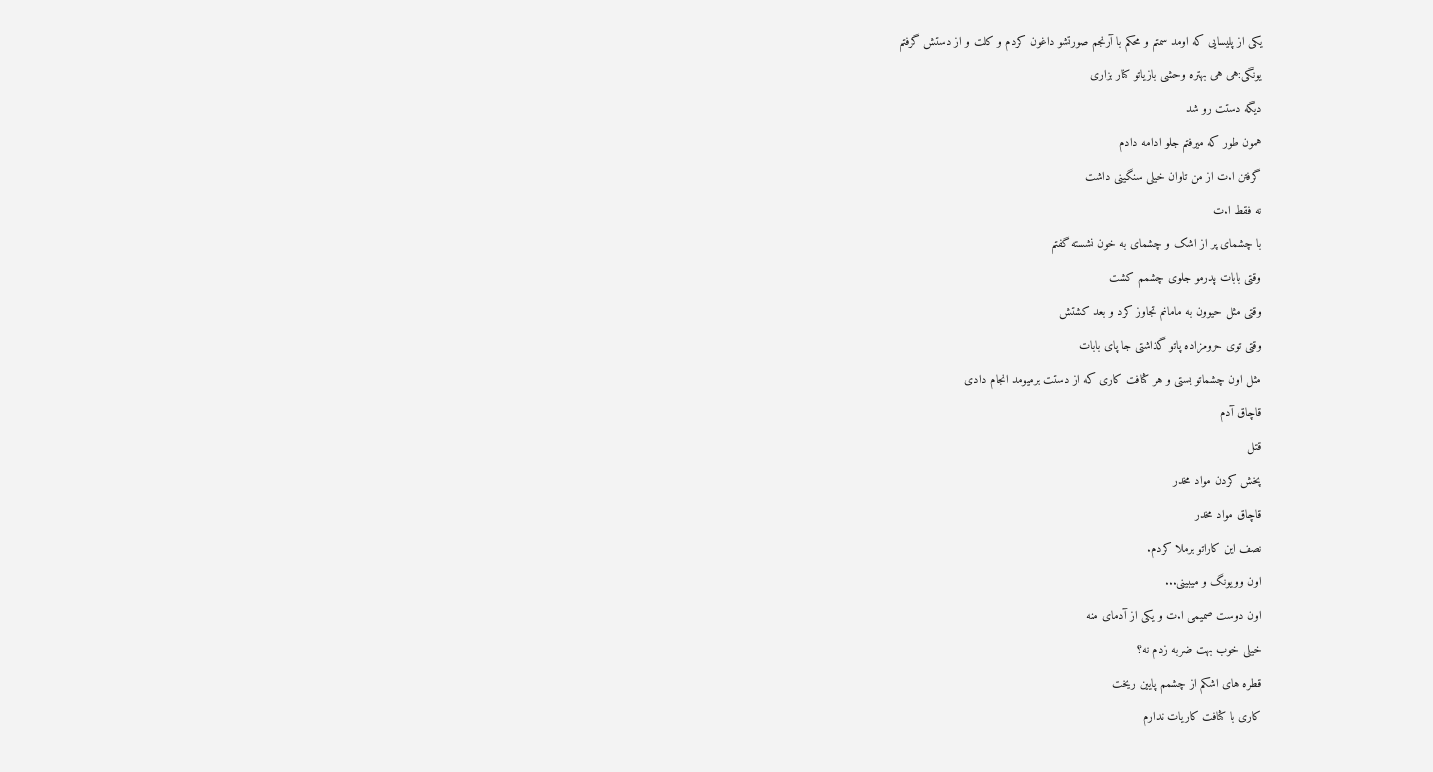یکی از پلیسایی که اومد سمتم و محکم با آرنجم صورتشو داغون کردم و کلت و از دستش گرفتم
یونگی:هی هی بهتره وحشی بازیاتو کنار بزاری
دیگه دستت رو شد
همون طور که میرفتم جلو ادامه دادم
گرفتن ا.ت از من تاوان خیلی سنگینی داشت
نه فقط ا.ت
با چشمای پر از اشک و چشمای به خون نشسته گفتم
وقتی بابات پدرمو جلوی چشمم کشت
وقتی مثل حیوون به مامانم تجاوز کرد و بعد کشتش
وقتی توی حرومزاده پاتو گذاشتی جا پای بابات
مثل اون چشماتو بستی و هر کثافت کاری که از دستت برمیومد انجام دادی
قاچاق آدم
قتل
پخش کردن مواد مخدر
قاچاق مواد مخدر
نصف این کاراتو برملا کردم.
اون وویونگ و میبینی...
اون دوست صمیمی ا.ت و یکی از آدمای منه
خیلی خوب بهت ضربه زدم نه؟
قطره های اشکم از چشمم پایین ریخت
کاری با کثافت کاریات ندارم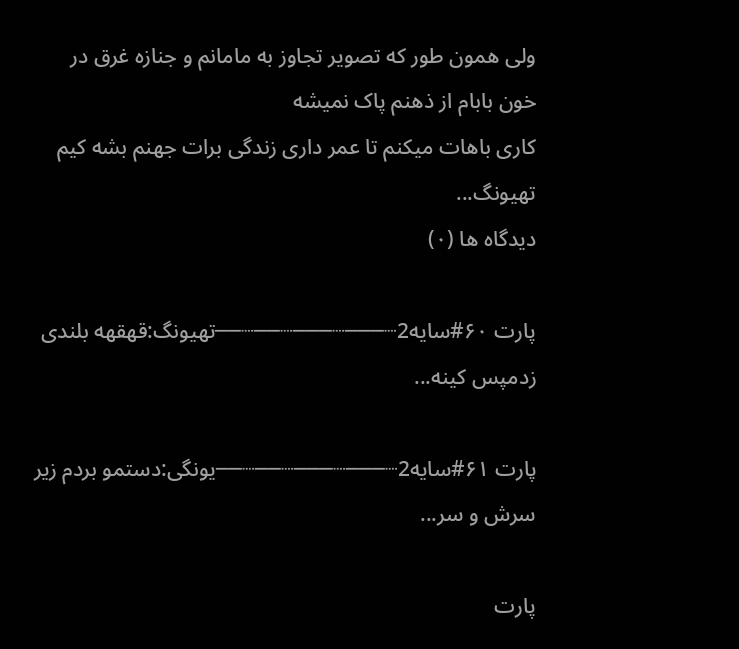ولی همون طور که تصویر تجاوز به مامانم و جنازه غرق در خون بابام از ذهنم پاک نمیشه
کاری باهات میکنم تا عمر داری زندگی برات جهنم بشه کیم تهیونگ...
دیدگاه ها (۰)

پارت ۶۰#سایه2┈───┈───┈──┈──تهیونگ:قهقهه بلندی زدمپس کینه...

پارت ۶۱#سایه2┈───┈───┈──┈──یونگی:دستمو بردم زیر سرش و سر...

پارت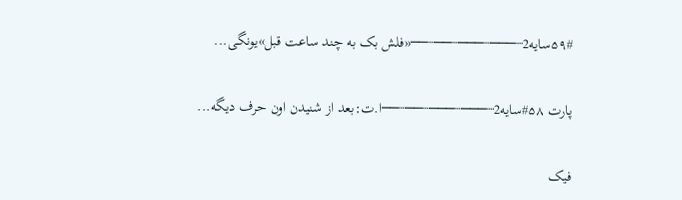۵۹#سایه2┈───┈───┈──┈──«فلش بک به چند ساعت قبل»یونگی...

پارت ۵۸#سایه2┈───┈───┈──┈──ا.ت:بعد از شنیدن اون حرف دیگه...

فیک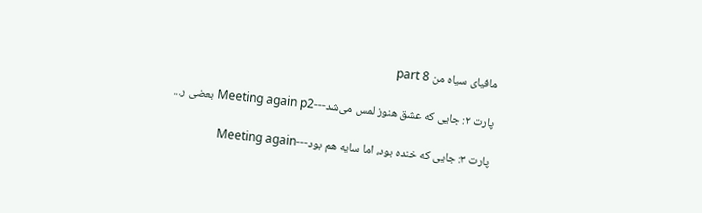مافیای سیاه من part 8

پارت ۲: جایی که عشق هنوز لمس می‌شد---Meeting again p2 بعضی ر...

پارت ۳: جایی که خنده بود، اما سایه هم بود---Meeting again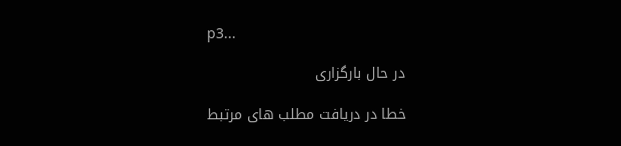p3...

در حال بارگزاری

خطا در دریافت مطلب های مرتبط